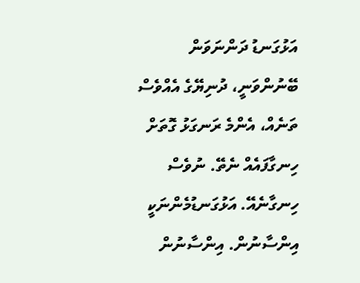އަޅުގަނޑު ދަންނަވަން ބޭނުންވަނީ، ދުނިޔޭގެ އެއްވެސް ތަނެއް، އެންމެ ރަނގަޅު ގޮތަށް ހިނގާފައެއް ނެތޭ. ނުވެސް ހިނގާނެއޭ. އަޅުގަނޑުމެންނަކީ އިންސާނުން. އިންސާނުން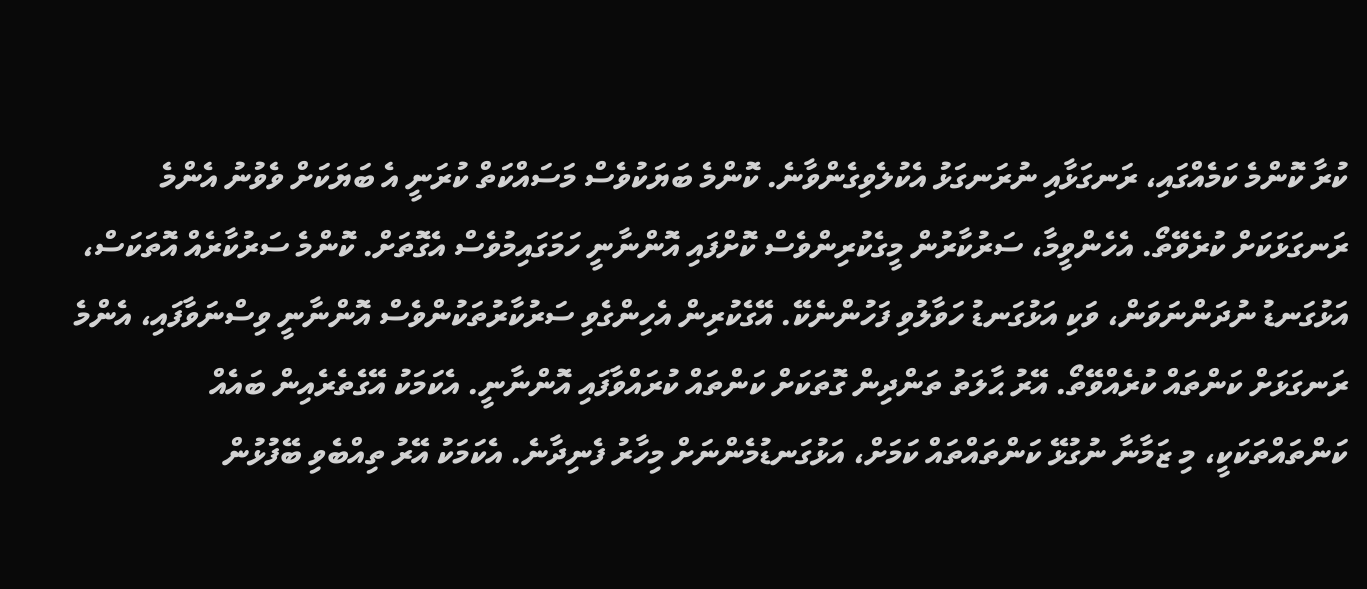ކުރާ ކޮންމެ ކަމެއްގައި، ރަނގަޅާއި ނުރަނގަޅު އެކުލެވިގެންވާނެ. ކޮންމެ ބަޔަކުވެސް މަސައްކަތް ކުރަނީ އެ ބަޔަކަށް ވެވުނު އެންމެ ރަނގަޅަކަށް ކުރެވޭތޯ. އެހެންވީމާ، ސަރުކާރުން މީގެކުރިންވެސް ކޮށްފައި އޮންނާނީ ހަމަގައިމުވެސް އެގޮތަށް. ކޮންމެ ސަރުކާރެއް އޮތަކަސް، އަޅުގަނޑު ނުދަންނަވަން، ވަކި އަޅުގަނޑު ހަވާލުވި ފަހުންނެކޭ. އޭގެކުރިން އެހިންގެވި ސަރުކާރުތަކުންވެސް އޮންނާނީ ވިސްނަވާފައި، އެންމެ ރަނގަޅަށް ކަންތައް ކުރެއްވޭތޯ. އޭރު ޙާލަތު ތަންދިން ގޮތަކަށް ކަންތައް ކުރައްވާފައި އޮންނާނީ. އެކަމަކު އޭގެތެރެއިން ބައެއް ކަންތައްތަކަކީ، މި ޒަމާނާ ނުގުޅޭ ކަންތައްތައް ކަމަށް، އަޅުގަނޑުމެންނަށް މިހާރު ފެނިދާނެ. އެކަމަކު އޭރު ތިއްބެވި ބޭފުޅުން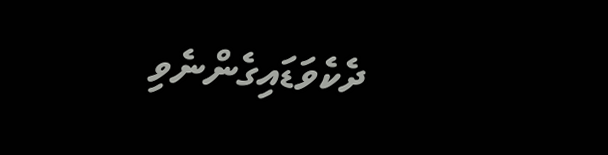ދެކެވަޑައިގެންނެވި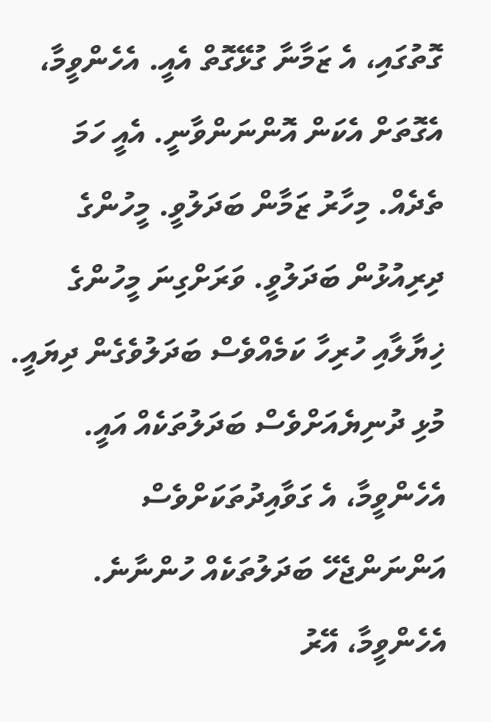ގޮތުގައި، އެ ޒަމާނާ ގުޅޭގޮތް އެއީ. އެހެންވީމާ، އެގޮތަށް އެކަން އޮންނަންވާނީ. އެއީ ހަމަ ތެދެއް. މިހާރު ޒަމާން ބަދަލުވީ. މީހުންގެ ދިރިއުޅުން ބަދަލުވީ. ވަރަށްގިނަ މީހުންގެ ޚިޔާލާއި ހުރިހާ ކަމެއްވެސް ބަދަލުވެގެން ދިޔައީ. މުޅި ދުނިޔެއަށްވެސް ބަދަލުތަކެއް އައީ. އެހެންވީމާ، އެ ގަވާއިދުތަކަށްވެސް އަންނަންޖެހޭ ބަދަލުތަކެއް ހުންނާނެ. އެހެންވީމާ، އޭރު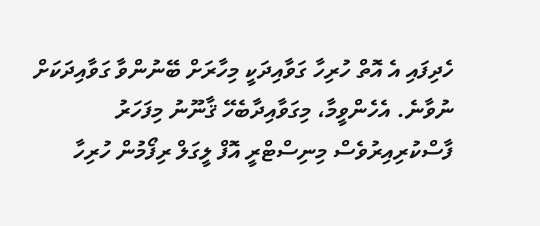ހެދިފައި އެ އޮތް ހުރިހާ ގަވާއިދަކީ މިހާރަށް ބޭނުންވާ ގަވާއިދަކަށް ނުވާނެ. އެހެންވީމާ، މިގަވާއިދާބެހޭ ޤާނޫނު މިފަހަރު ފާސްކުރިއިރުވެސް މިނިސްޓްރީ އޮފް ލީގަލް ރިފޯމުން ހުރިހާ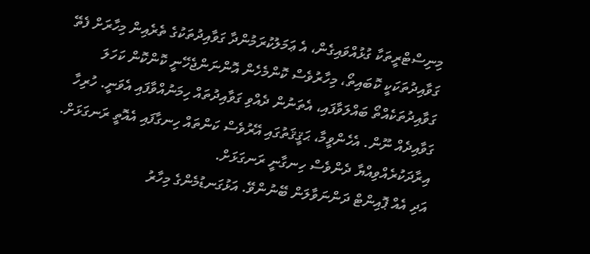މިނިސްޓްރީތަކާ ގުޅުއްވައިގެން، އެ ޢަމަލުކުރަމުންދާ ގަވާއިދުތަކުގެ ތެރެއިން މިހާރަށް ފެތޭ ގަވާއިދުތަކަކީ ކޮބައިތޯ، މިހާރުވެސް ކޮންމެހެން އޮންނަންޖެހޭނީ ކޮންކޮން ކަހަލަ ގަވާއިދުތަކެއްތޯ ބައްލަވާފައި، އެތަނުން ދެއްވި ގަވާއިދުތައް ހިމަނުއްވާފައި އެވަނީ. ހުރިހާ ގަވާއިދެއް ނޫން. އެހެންވީމާ، ޙަޤީޤަތުގައި އޭރުވެސް ކަންތައް ހިނގާފައި އެއޮތީ ރަނގަޅަށް. އިރާދަކުރެއްވިއްޔާ ދެންވެސް ހިނގާނީ ރަނގަޅަށް.
އަދި އެއް ޕޮއިންޓް ދަންނަވާލަން ބޭނުންވޭ. އަޅުގަނޑުމެންގެ މިހާރު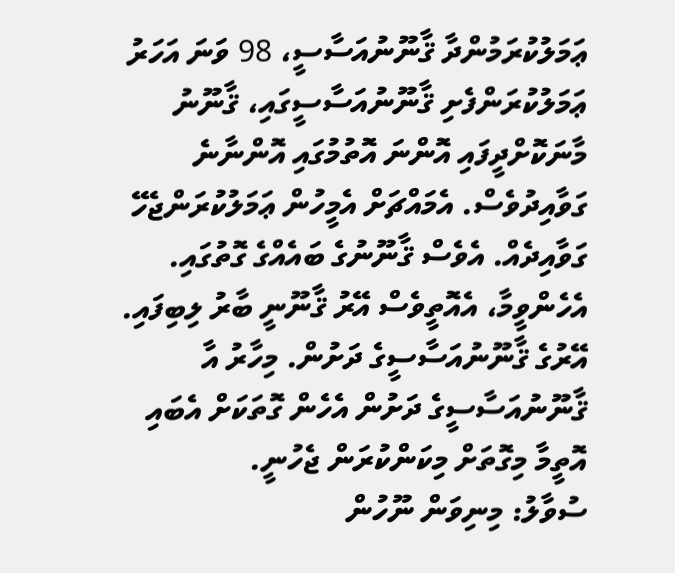ޢަމަލުކުރަމުންދާ ޤާނޫނުއަސާސީ، 98 ވަނަ އަހަރު ޢަމަލުކުރަންފެށި ޤާނޫނުއަސާސީގައި، ޤާނޫނު މާނަކޮށްދީފައި އޮންނަ އޮތުމުގައި އޮންނާނެ ގަވާއިދުވެސް. އެމައްޗަށް އެމީހުން ޢަމަލުކުރަންޖެހޭ ގަވާއިދެއް. އެވެސް ޤާނޫނުގެ ބައެއްގެ ގޮތުގައި. އެހެންވީމާ، އެއޮތީވެސް އޭރު ޤާނޫނީ ބާރު ލިބިފައި. އޭރުގެ ޤާނޫނުއަސާސީގެ ދަށުން. މިހާރު އާ ޤާނޫނުއަސާސީގެ ދަށުން އެހެން ގޮތަކަށް އެބައި އޮތީމާ މިގޮތަށް މިކަންކުރަން ޖެހުނީ.
ސުވާލު: މިނިވަން ނޫހުން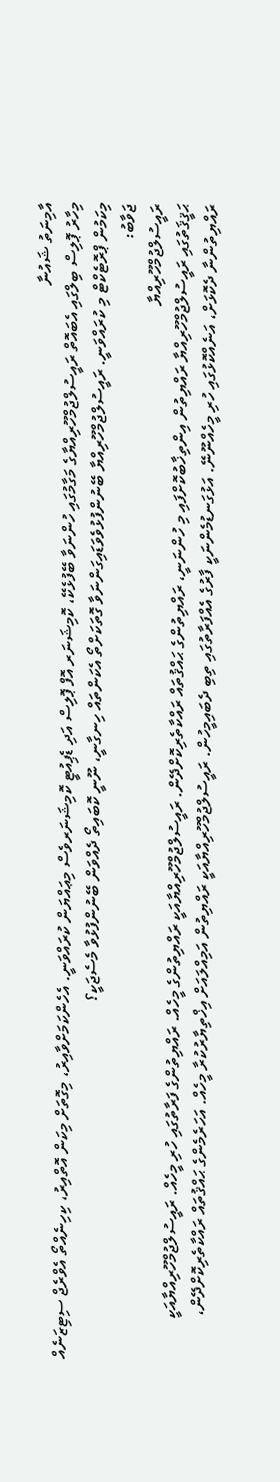އާމިނަތު ޝައުނާ
މިހާރު ޕޮލިސް ބިލްގައި އެބައޮތް ރައީސުލްޖުމްހޫރިއްޔާގެ މަގާމުގައި ހުންނަވާ ބޭފުޅެކޭ، ކޮމިޝަނަރ އޮފް ޕޮލިސް އަދި ޑެޕިއުޓީ ކޮމިޝަނަރވެސް މިޢައްޔަން ކުރައްވަނީ. އެހެންކަމަށްވާއިރު، މިގޮތަށް މިކަން އޮތްއިރު، ކިހިނެއްތޯ އެވްރެޖް ސިޓިޒަނެއް މިކަމުން ޕްރޮޓެކްޓް މި ކުރައްވަނީ. ރައީސުލްޖުމްހޫރިއްޔާ ބޭނުންފުޅުވެވަޑައިގަންނަވާ ގޮތަކަށްތޯ އެކަންތައް ހިނގާނީ، ނޫނީ ކޮބައިތޯ ދެއްވަން ބޭނުންފުޅުވާ މެސެޖަކީ؟
ޖަވާބު:
ރައީސުލްޖުމްހޫރިއްޔާ
ޙަޤީޤަތުގައި ރައީސުލްޖުމްހޫރިއްޔާ ރައްޔިތުން އިންތިޚާބުކޮށްފައި މި ހުންނަނީ، ރައްޔިތުންގެ ޙައްޤުތައް ރައްކާތެރިކޮށްދޭން. ރައީސުލްޖުމްހޫރިއްޔާއަކީ ރައްޔިތުންގެ މީހެއް. ރައްޔިތުންގެ ފަރާތުގައި ހުރި މީހެއް. ރައީސުލްޖުމްހޫރިއްޔާއަކީ ރައްޔިތުންނާ ދެކޮޅަށް، އަނެއްކޮޅުގައި ހުރި މީހެއްނޫނޭ. އަޅުގަނޑުމެންނަކީ ފާރުގެ އެއްފަރާތުގައި ތިބި ދެބައިމީހުން. ރައީސުލްޖުމްހޫރިއްޔާއަކީ ރައްޔިތުން އަމިއްލައަށް އިޚްތިޔާރުކުރާ މީހެއް. އަހަރެމެންގެ ޙައްޤުތައް ރައްކާތެރިކޮށްދޭން،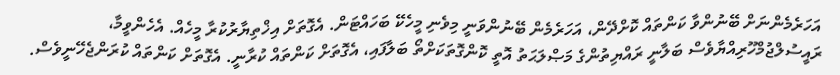އަހަރެމެންނަށް ބޭނުންވާ ކަންތައް ކޮށްދޭން، އަހަރެމެން ބޭނުންވަނީ މިވެނި މީހެކޭ ބަހައްޓަން. އެގޮތަށް އިޚްތިޔާރުކުރާ މީހެއް. އެހެންވީމާ، ރައީސުލްޖުމްހޫރިއްޔާވެސް ބަލާނީ ރައްޔިތުންގެ މަޞްލަޙަތު އޮތީ ކޮންގޮތަކަށްތޯ ބަލާފައި، އެގޮތަށް ކަންތައް ކުރާނީ. އެގޮތަށް ކަންތައް ކުރަންޖެހޭނީވެސް.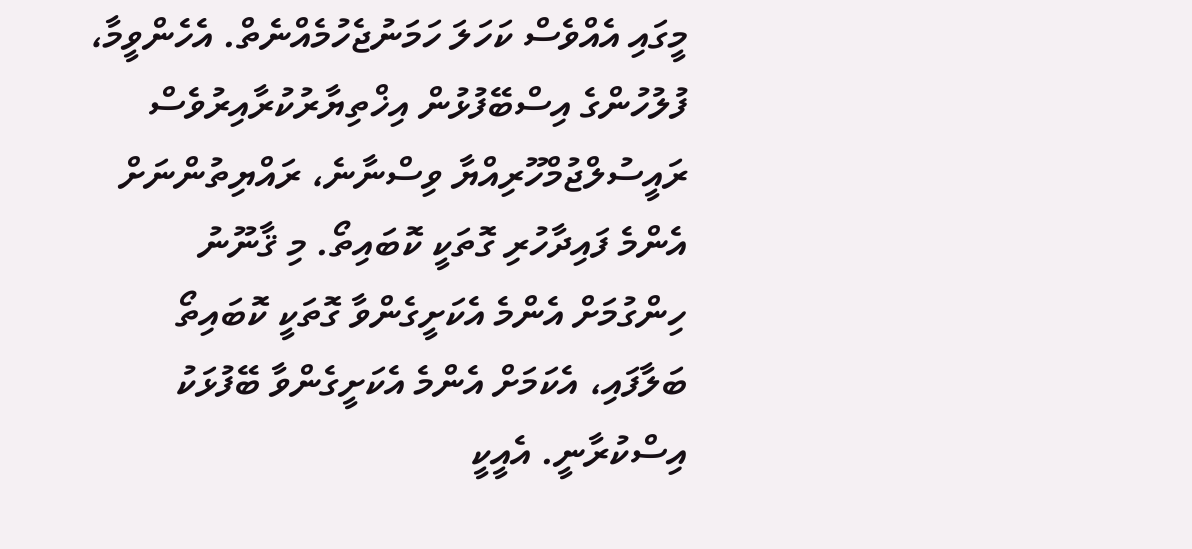މީގައި އެއްވެސް ކަހަލަ ހަމަނުޖެހުމެއްނެތް. އެހެންވީމާ، ފުލުހުންގެ އިސްބޭފުޅުން އިޚްތިޔާރުކުރާއިރުވެސް ރައީސުލްޖުމްހޫރިއްޔާ ވިސްނާނެ، ރައްޔިތުންނަށް އެންމެ ފައިދާހުރި ގޮތަކީ ކޮބައިތޯ. މި ޤާނޫނު ހިންގުމަށް އެންމެ އެކަށީގެންވާ ގޮތަކީ ކޮބައިތޯ ބަލާފައި، އެކަމަށް އެންމެ އެކަށީގެންވާ ބޭފުޅަކު އިސްކުރާނީ. އެއީކީ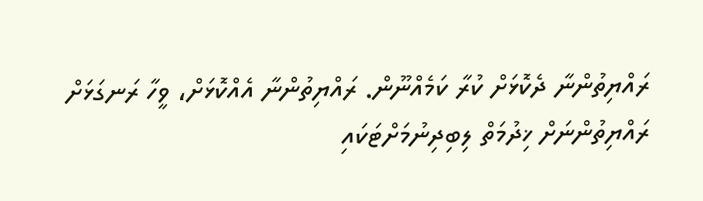ރައްޔިތުންނާ ދެކޮޅަށް ކުރާ ކަމެއްނޫން. ރައްޔިތުންނާ އެއްކޮޅަށް، ވީހާ ރަނގަޅަށް ރައްޔިތުންނަށް ޚިދުމަތް ލިބިދިނުމަށްޓަކައި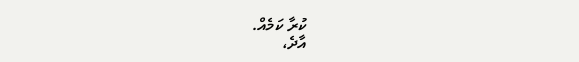ކުރާ ކަމެއް.
އާދެ،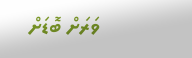ވަރަށް ބޮޑަށް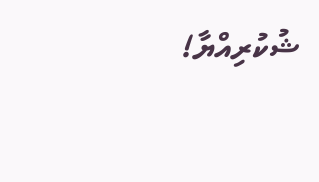ޝުކުރިއްޔާ!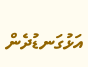އަޅުގަނޑުދެން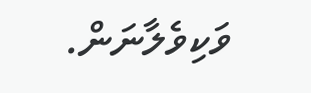ވަކިވެލާނަން.